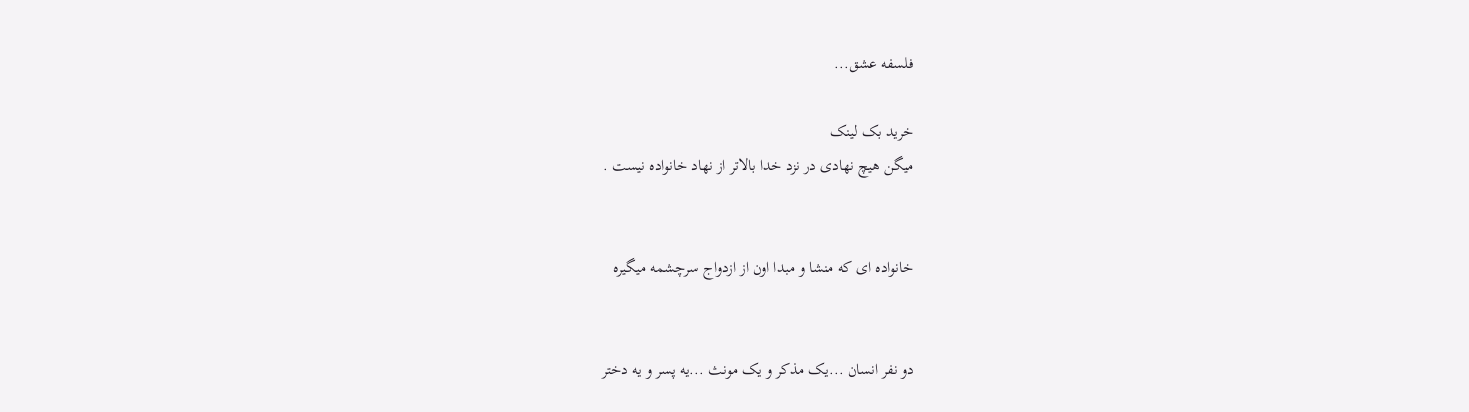فلسفه عشق...

خرید بک لینک
میگن هیچ نهادی در نزد خدا بالاتر از نهاد خانواده نیست .


خانواده ای که منشا و مبدا اون از ازدواج سرچشمه میگیره


دو نفر انسان ...یک مذکر و یک مونث ...یه پسر و یه دختر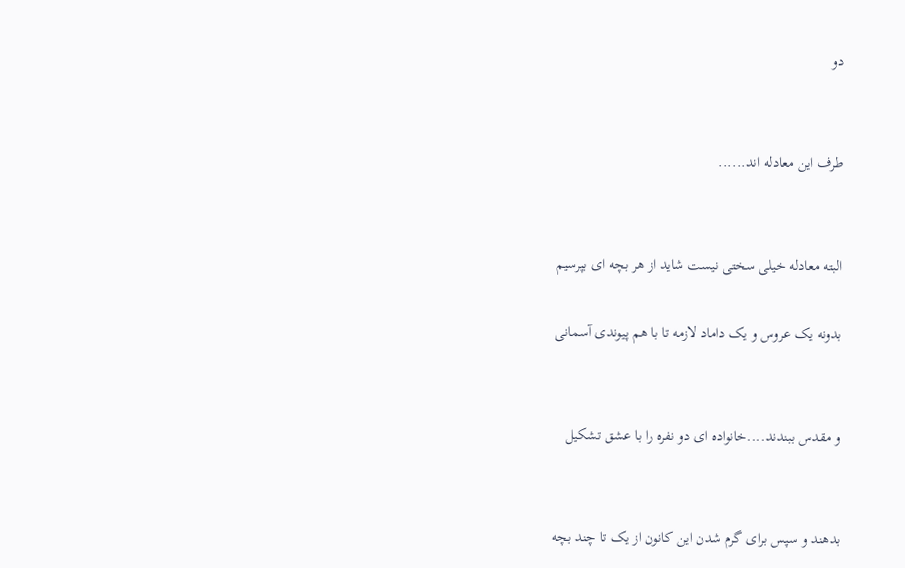دو


طرف این معادله اند......


البته معادله خیلی سختی نیست شاید از هر بچه ای بپرسیم

بدونه یک عروس و یک داماد لازمه تا با هم پیوندی آسمانی


و مقدس ببندند....خانواده ای دو نفره را با عشق تشکیل


بدهند و سپس برای گرم شدن این کانون از یک تا چند بچه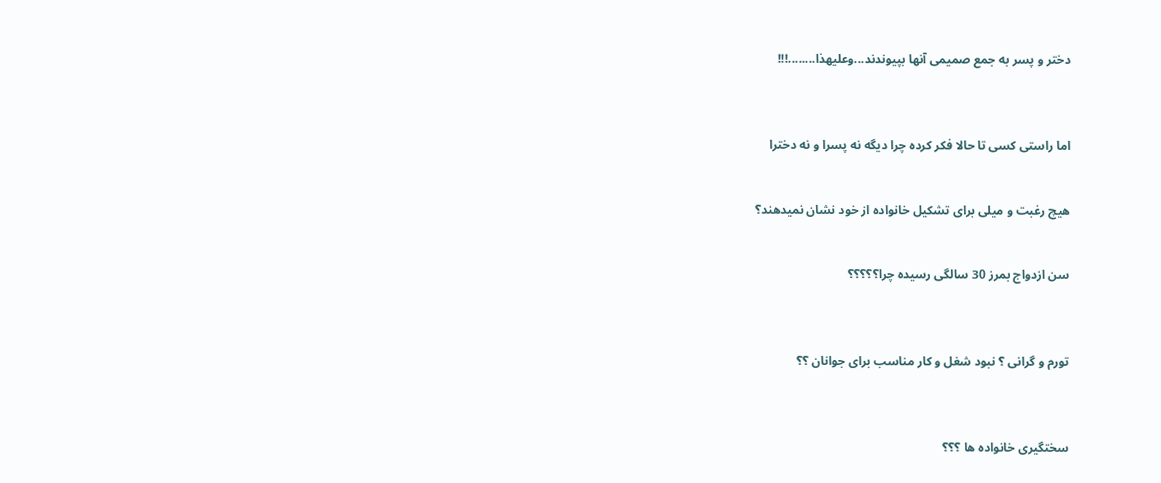دختر و پسر به جمع صمیمی آنها بپیوندند...وعلیهذا........!!!



اما راستی کسی تا حالا فکر کرده چرا دیگه نه پسرا و نه دخترا


هیچ رغبت و میلی برای تشکیل خانواده از خود نشان نمیدهند؟


سن ازدواج بمرز 30 سالگی رسیده چرا؟؟؟؟؟



تورم و گرانی ؟ نبود شغل و کار مناسب برای جوانان ؟؟



سختگیری خانواده ها ؟؟؟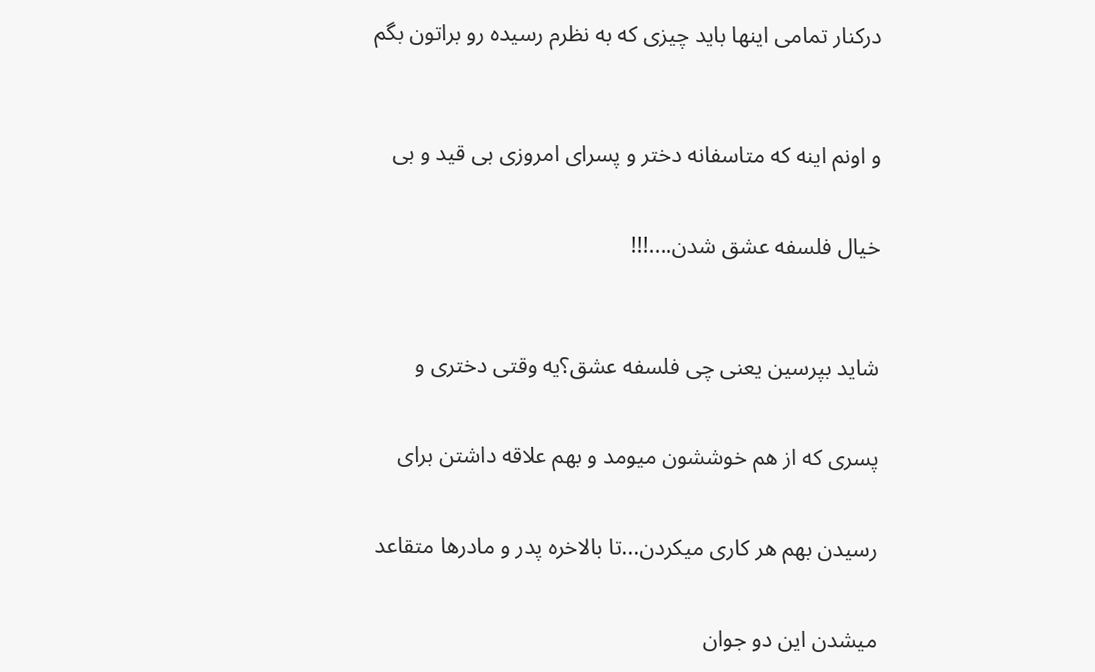درکنار تمامی اینها باید چیزی که به نظرم رسیده رو براتون بگم



و اونم اینه که متاسفانه دختر و پسرای امروزی بی قید و بی


خیال فلسفه عشق شدن....!!!



شاید بپرسین یعنی چی فلسفه عشق؟یه وقتی دختری و


پسری که از هم خوششون میومد و بهم علاقه داشتن برای


رسیدن بهم هر کاری میکردن...تا بالاخره پدر و مادرها متقاعد


میشدن این دو جوان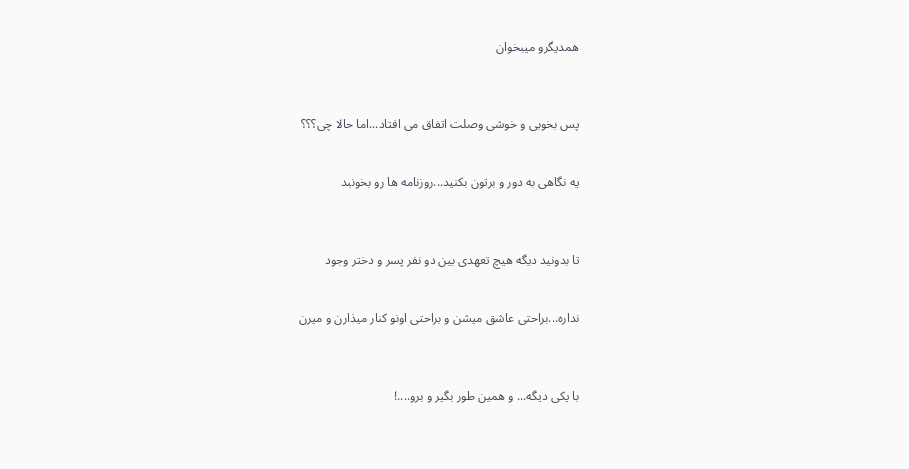همدیگرو میبخوان



پس بخوبی و خوشی وصلت اتفاق می افتاد...اما حالا چی؟؟؟


یه نگاهی به دور و برتون بکنید...روزنامه ها رو بخونبد



تا بدونید دیگه هیچ تعهدی بین دو نفر پسر و دختر وجود


نداره...براحتی عاشق میشن و براحتی اونو کنار میذارن و میرن



با یکی دیگه... و همین طور بگیر و برو....!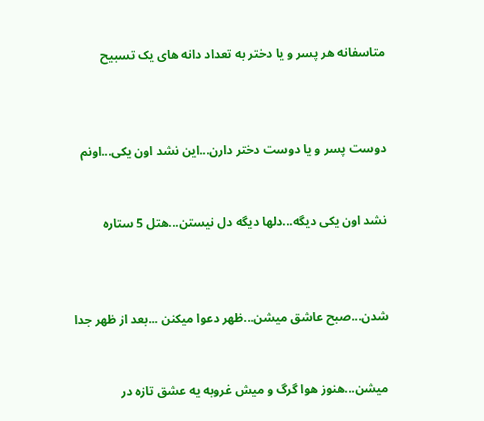متاسفانه هر پسر و یا دختر به تعداد دانه های یک تسبیح



دوست پسر و یا دوست دختر دارن...این نشد اون یکی...اونم


نشد اون یکی دیگه...دلها دیگه دل نیستن...هتل 5 ستاره



شدن...صبح عاشق میشن...ظهر دعوا میکنن ...بعد از ظهر جدا


میشن...هنوز هوا گرگ و میش غروبه یه عشق تازه در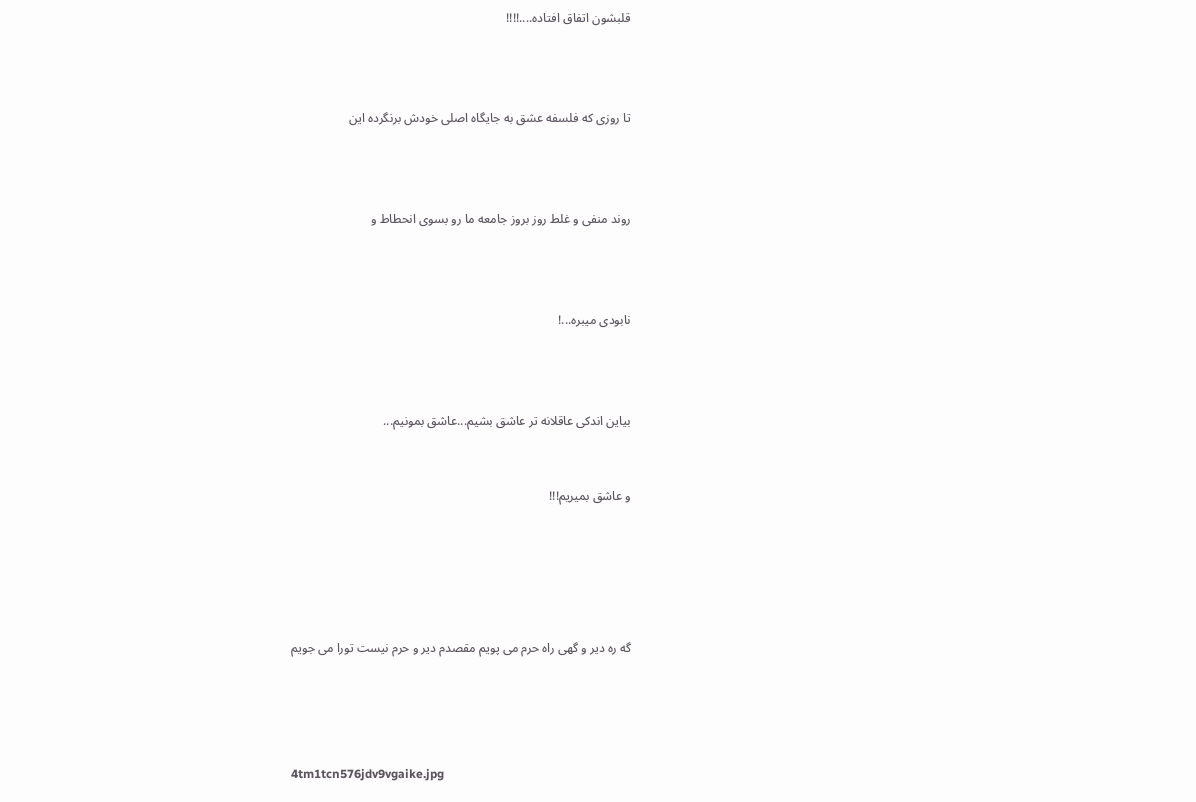قلبشون اتفاق افتاده....!!!!



تا روزی که فلسفه عشق به جایگاه اصلی خودش برنگرده این



روند منفی و غلط روز بروز جامعه ما رو بسوی انحطاط و



نابودی میبره...!



بیاین اندکی عاقلانه تر عاشق بشیم...عاشق بمونیم...


و عاشق بمیریم!!!





گه ره دیر و گهی راه حرم می پویم مقصدم دیر و حرم نیست تورا می جویم




4tm1tcn576jdv9vgaike.jpg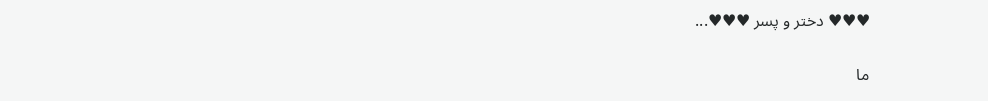♥♥♥ دختر و پسر ♥♥♥...

ما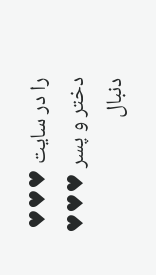را در سایت ♥♥♥ دختر و پسر ♥♥♥ دنبال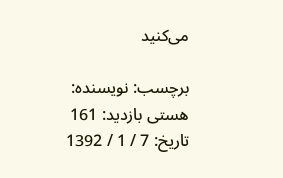می‌کنید

برچسب: نویسنده: هستی بازدید: 161 تاريخ: 7 / 1 / 1392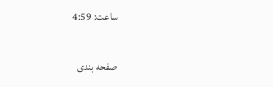ساعت: 4:59

صفحه بندی